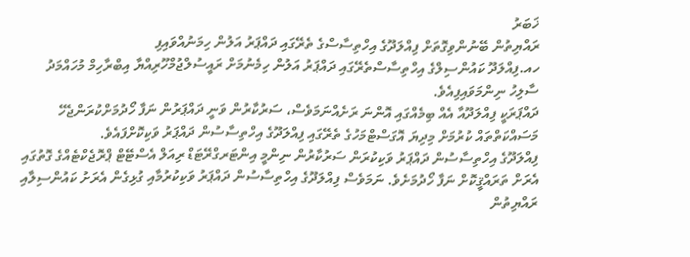ޚަބަރު
ރައްޔިތުން ބޭނުންވިގޮތަށް ފިއްލަދޫގެ އިހްތިސާސްގެ ތެރޭގައި ދައްޕަރު އަލުން ހިމަނުއްވައިފި
ހއ.ފިއްލަދޫ ކައުންސިލްގެ އިހްތިސާސްތެރޭގައި ދައްޕަރު އަލުން ހިމެނުމަށް ރައީސުލްޖުމްހޫރިއްޔާ އިބްރާހިމް މުހައްމަދު ސާލިހު ނިންމަވައިފިއެވެ.
ދައްޕަރަކީ ފިއްލަދޫއާ އެއް ބިމެއްގައި އޮންނަ ރަށެއްނަމަވެސް، ސަރުކާރުން ވަނީ ދައްޕަރުން ނަފާ ހޯދުމަށްކުރަންޖެހޭ މަސައްކަތްތައް ކުރުމަށް މިދިޔަ އޮގަސްޓްމަހުގެ ތެރޭގައި ފިއްލަދޫގެ އިހްތިސާސުން ދައްޕަރު ވަކިކޮށްފައެވެ.
ފިއްލަދޫގެ އިހްތިސާސުން ދައްޕަރު ވަކިކުރަން ސަރުކާރުން ނިންމީ އިންޓަރގްރޭޓަޑް ރިއަލް އެސްޓޭޓް ޕްރޮޖެކްޓެއްގެ ގޮތުގައި އެރަށް ތަރައްޤީކޮށް ނަފާ ހޯދުމަށެވެ. ނަމަވެސް ފިއްލަދޫގެ އިހްތިސާސުން ދައްޕަރު ވަކިކުރުމާއި ގުޅިގެން އެރަށު ކައުންސިލާއި ރައްޔިތުން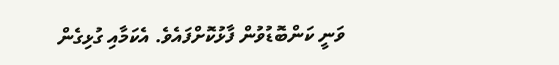ވަނީ ކަންބޮޑުވުން ފާޅުކޮށްފައެވެ. އެކަމާއި ގުޅިގެން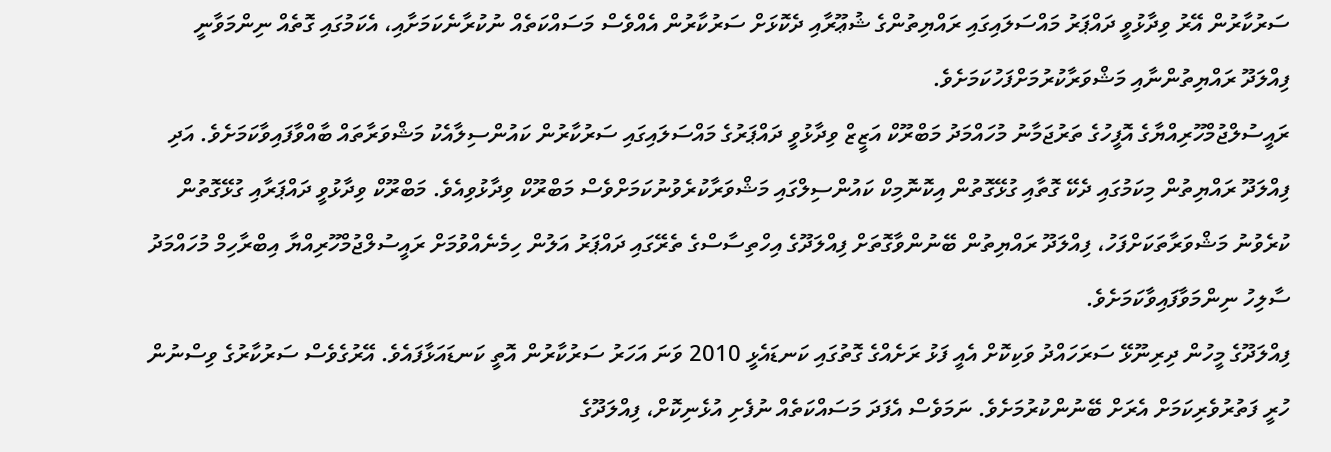ސަރުކާރުން އޭރު ވިދާޅުވީ ދައްޕަރު މައްސަލައިގައި ރައްޔިތުންގެ ޝުޢޫރާއި ދެކޮޅަށް ސަރުކާރުން އެއްވެސް މަސައްކަތެއް ނުކުރާނެކަމަށާއި، އެކަމުގައި ގޮތެއް ނިންމަވާނީ ފިއްލަދޫ ރައްޔިތުންނާއި މަޝްވަރާކުރުމަށްފަހުކަމަށެވެ.
ރައީސުލްޖުމްހޫރިއްޔާގެ އޮފީހުގެ ތަރުޖަމާނު މުހައްމަދު މަބްރޫކް އަޒީޒް ވިދާޅުވީ ދައްޕަރުގެ މައްސަލައިގައި ސަރުކާރުން ކައުންސިލާއެކު މަޝްވަރާތައް ބާއްވާފައިވާކަމަށެވެ. އަދި ފިއްލަދޫ ރައްޔިތުން މިކަމުގައި ދެކޭ ގޮތާއި ގުޅޭގޮތުން އިކޮނޮމިކް ކައުންސިލްގައި މަޝްވަރާކުރެވުނުކަމަށްވެސް މަބްރޫކް ވިދާޅުވިއެވެ. މަބްރޫކް ވިދާޅުވީ ދައްޕަރާއި ގުޅޭގޮތުން ކުރެވުނު މަޝްވަރާތަކަށްފަހު، ފިއްލަދޫ ރައްޔިތުން ބޭނުންވާގޮތަށް ފިއްލަދޫގެ އިހްތިސާސްގެ ތެރޭގައި ދައްޕަރު އަލުން ހިމެނެއްވުމަށް ރައީސުލްޖުމްހޫރިއްޔާ އިބްރާހިމް މުހައްމަދު ސާލިހު ނިންމަވާފައިވާކަމަށެވެ.
ފިއްލަދޫގެ މީހުން ދިރިނޫޅޭ ސަރަހައްދު ވަކިކޮށް އެއީ ފަޅު ރަށެއްގެ ގޮތުގައި ކަނޑައެޅީ 2010 ވަނަ އަހަރު ސަރުކާރުން އޮތީ ކަނޑައަޅާފައެވެ. އޭރުގެވެސް ސަރުކާރުގެ ވިސްނުން ހުރީ ފަތުރުވެރިކަމަށް އެރަށް ބޭނުންކުރުމަށެވެ. ނަމަވެސް އެފަދަ މަސައްކަތެއް ނުފެށި އުޅެނިކޮށް، ފިއްލަދޫގެ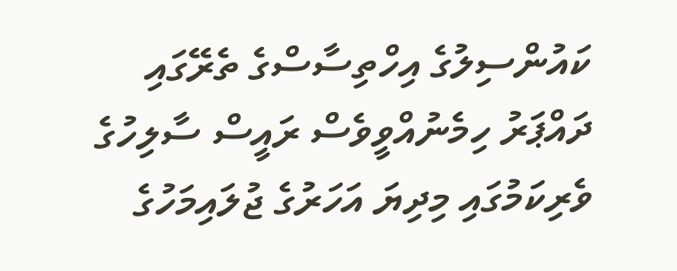ކައުންސިލުގެ އިހްތިސާސްގެ ތެރޭގައި ދައްޕަރު ހިމެނުއްވީވެސް ރައީސް ސާލިހުގެ ވެރިކަމުގައި މިދިޔަ އަހަރުގެ ޖުލައިމަހުގެ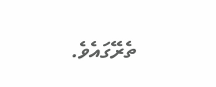ތެރޭގައެވެ.